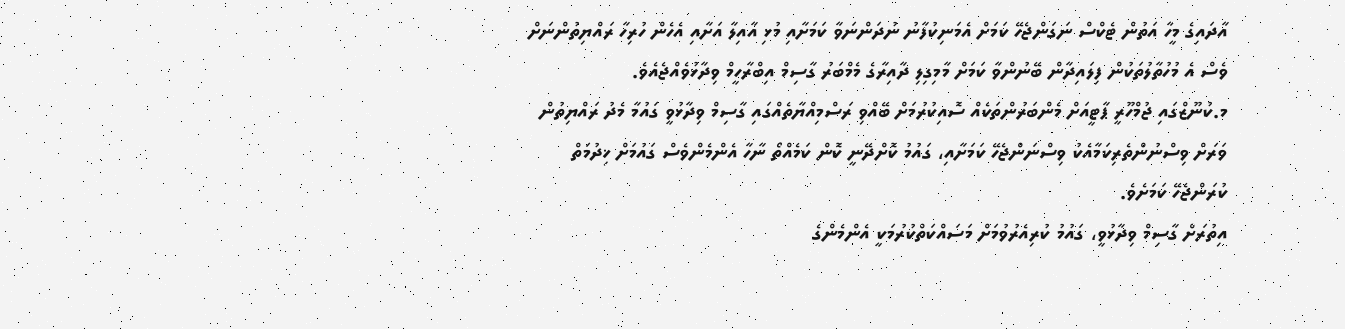އާދައިގެ މީހާ އަތުން ޓެކްސް ނަގަންޖެހޭ ކަމަށް އެމަނިކުފާނު ނުދަންނަވާ ކަމަށާއި މުޅި އާއިލާ އަށާއި އެހެން ހުރިހާ ރައްޔިތުންނަށް ވެސް އެ މުހުތާލުތަކުން ފިލައިދާން ބޭނުންވާ ކަމަށް މާމިގިލި ދާއިރާގެ މެމްބަރު ގާސިމް އިބްރާހީމް ވިދާޅުވެއްޖެއެވެ.
މ.ކުނޫޒްގައި ޖުމްހޫރީ ޕާޓީއަށް މެންބަރުންތަކެއް ސޮއިކުރުމަށް ބޭއްވި ރަސްމިއްޔާތެއްގައި ގާސިމް ވިދާޅުވީ ގައުމާ މެދު ރައްޔިތުން ވަރަށް ވިސްނުންތެރިކަމާއެކު ވިސްނަންޖެހޭ ކަމަށާއި، ގައުމު ކޮށްދޭނީ ކޮން ކަމެއްތޯ ނާހާ އެންމެންވެސް ގައުމަށް ޚިދުމަތް ކުރަންޖެހޭ ކަމަށެވެ.
އިތުރަށް ގާސިމް ވިދާޅުވީ، ގައުމު ކުރިއެރުވުމަށް މަސައްކަތްކުރުމަކީ އެންމެންގެ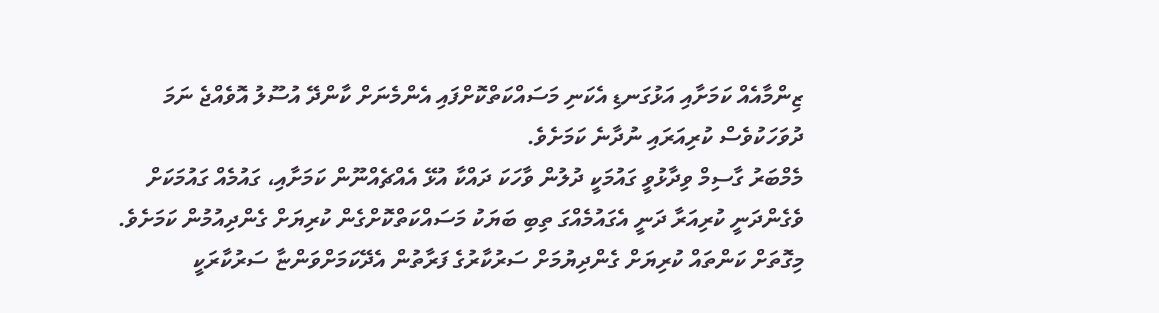ޒިންމާއެއް ކަމަށާއި އަޅުގަނޑި އެކަނި މަސައްކަތްކޮށްފައި އެންމެނަށް ކާންދޭ އުސޫލު އޮވެއްޖެ ނަމަ ދުވަހަކުވެސް ކުރިއަރައި ނުދާނެ ކަމަށެވެ.
މެމްބަރު ގާސިމް ވިދާޅުވީ ގައުމަކީ ދުލުން ވާހަކަ ދައްކާ އުޅޭ އެއްޗެއްނޫން ކަމަށާއި، ގައުމެއް ގައުމަކަށް ވެގެންދަނީ ކުރިއަރާ ދަނީ އެގައުމެއްގަ ތިބި ބަޔަކު މަސައްކަތްކޮށްގެން ކުރިޔަށް ގެންދިއުމުން ކަމަށެވެ.
މިގޮތަށް ކަންތައް ކުރިޔަށް ގެންދިޔުމަށް ސަރުކާރުގެ ފަރާތުން އެދޭކަމަށްވަންޏާ ސަރުކާރަކީ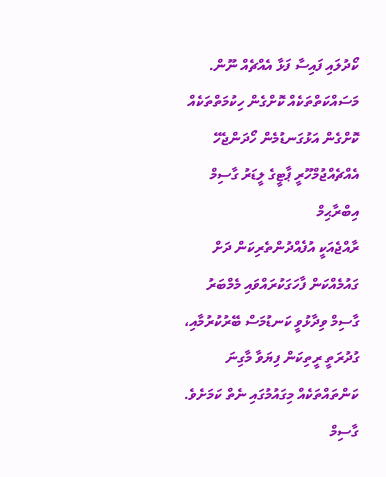ކޯދުލައި ފައިސާ ފަޅާ އެއްޗެއް ނޫން. މަސައްކަތްތަކެއް ކޮށްގެން ހިކުމަތްތަކެއް ކޮށްގެން އަޅުގަނޑުމެން ހޯދަންޖެހޭ އެއްޗެއްޖުމްހޫރީ ޕާޓީގެ ލީޑަރު ގާސިމް އިބްރާޙިމް
ރާއްޖެއަކީ އުފެއްދުންތެރިކަން ދަށް ގައުމެއްކަން ފާހަގަކުރައްވައި މެމްބަރު ގާސިމް ވިދާޅުވީ ކަނޑުމަސް ބޭރުކުރުމާއި، ގުދުރަތީ ރީތިކަން ފިޔަވާ މާގިނަ ކަންތައްތަކެއް މިގައުމުގައި ނެތް ކަމަށެވެ.
ގާސިމް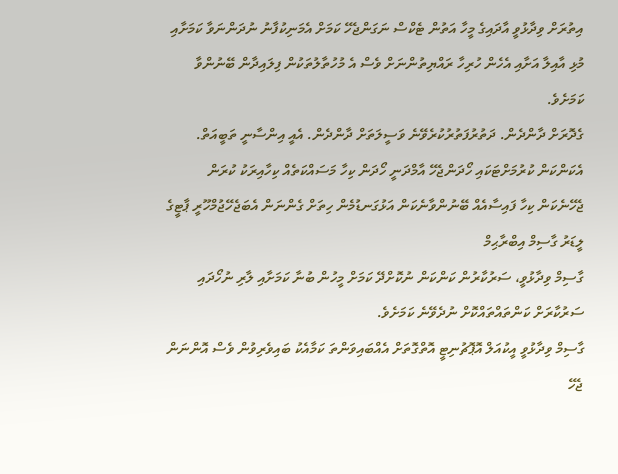އިތުރަށް ވިދާޅުވީ އާދައިގެ މީހާ އަތުން ޓެކްސް ނަގަންޖެހޭ ކަމަށް އެމަނިކުފާނު ނުދަންނަވާ ކަމަށާއި މުޅި އާއިލާ އަށާއި އެހެން ހުރިހާ ރައްޔިތުންނަށް ވެސް އެ މުހުތާލުތަކުން ފިލައިދާން ބޭނުންވާ ކަމަށެވެ.
ގެދޮރަށް ދާންދެން. ދަތުރުފަތުރުކުރެވޭނެ ވަސީލަތަށް ދާންދެން. އެއީ އިންސާނީ ތަބީއަތް. އެކަންކަން ކުރުމަށްޓަކައި ހޯދަންޖެހޭ އާމްދަނީ ހޯދަން ކިހާ މަސައްކަތެއް ކިހާއިރަކު ކުރަން ޖެހޭނެކަން ކިހާ ފައިސާއެއް ބޭނުންވާނެކަން އަޅުގަނޑުމެން ހިތަށް ގެންނަން އެބަޖެހޭޖުމްހޫރީ ޕާޓީގެ ލީޑަރު ގާސިމް އިބްރާޙިމް
ގާސިމް ވިދާޅުވީ، ސަރުކާރުން ކަންކަން ނުކޮށްދޭ ކަމަށް މީހުން ބުނާ ކަމަށާއި ލާރި ނުހޯދައި ސަރުކާރަށް ކަންތައްތައްކޮށް ނުދެވޭނެ ކަމަށެވެ.
ގާސިމް ވިދާޅުވީ އީކުއަލް އޮޕޮޗުނިޓީ އޮތްގޮތަށް އެއްބައިވަންތަ ކަމާއެކު ބައިވެރިވުން ވެސް އޮންނަން ޖެހޭ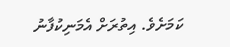ކަމަށެވެ. އިތުރަށް އެމަނިކުފާނު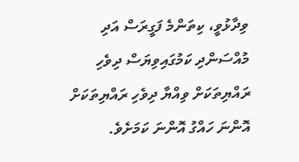ވިދާޅުވީ، ކިތަންމެ ފަގީރަސް އަދި މުއްސަންދި ކަމުގައިވިޔަސް ދިވެހި ރައްޔިތަކަށް ވިއްޔާ ދިވެހި ރައްޔިތަކަށް އޮންނަ ހައްގު އޮންނަ ކަމަށެވެ.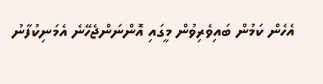އެހެން ކަމުން ބައިވެރިވުން މީގައި އޮންނަންޖެހޭނެ އެމަނިކުފާނު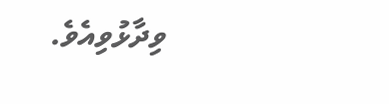ވިދާޅުވިއެވެ.